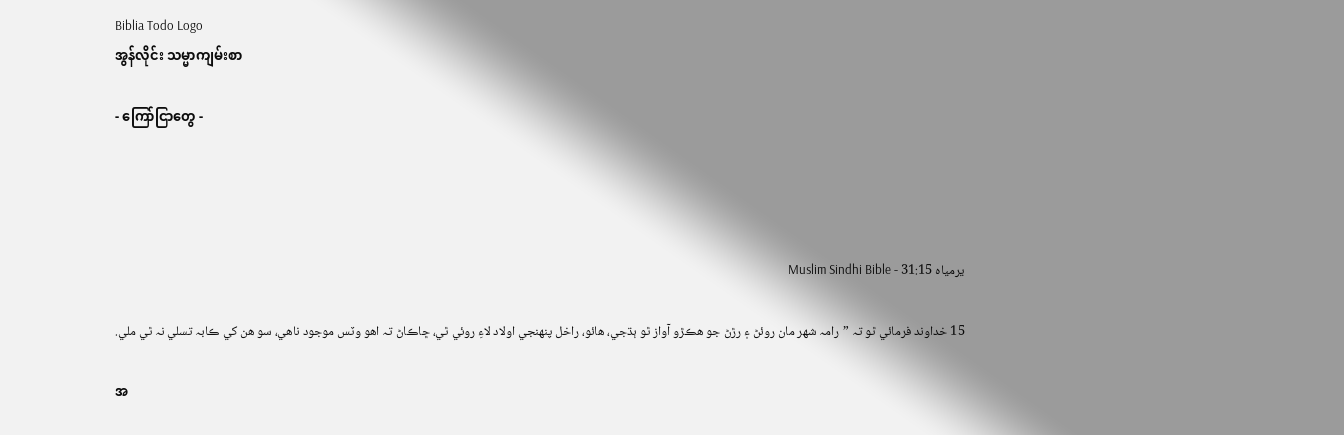Biblia Todo Logo
အွန်လိုင်း သမ္မာကျမ်းစာ

- ကြော်ငြာတွေ -




يرمياہ 31:15 - Muslim Sindhi Bible

15 خداوند فرمائي ٿو تہ ”رامہ شهر مان روئڻ ۽ رڙڻ جو هڪڙو آواز ٿو ٻڌجي، هائو، راخل پنهنجي اولاد لاءِ روئي ٿي، ڇاڪاڻ تہ اهو وٽس موجود ناهي، سو هن کي ڪابہ تسلي نہ ٿي ملي.

အ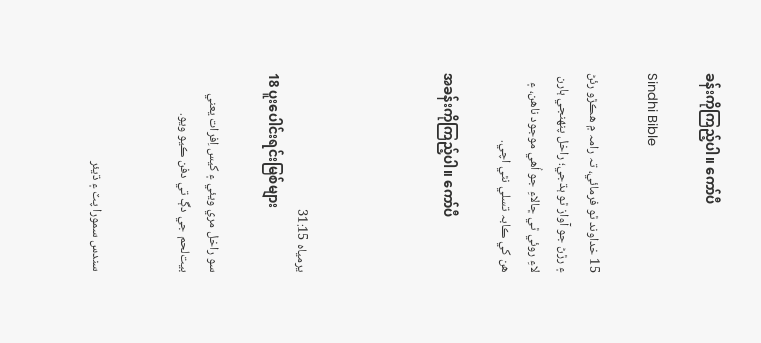ခန်းကိုကြည့်ပါ။ ကော်ပီ

Sindhi Bible

15 خداوند ٿو فرمائي، تہ رامہ ۾ هڪڙو رئڻ ۽ رڙڻ جو آواز ٿو ٻڌجي؛ راخل پنهنجي ٻارن لاءِ روئي ٿي ڇالاءِ جو اُهي موجود ناهن، ۽ هن کي ڪابہ تسلي نٿي اچي.

အခန်းကိုကြည့်ပါ။ ကော်ပီ




يرمياہ 31:15
18 ပူးပေါင်းရင်းမြစ်များ

سو راخل مري ويئي ۽ کيس اِفرات يعني بيت‌لحم جي دڳ تي دفن ڪيو ويو.


سندس سمورا پٽ ۽ ڌيئر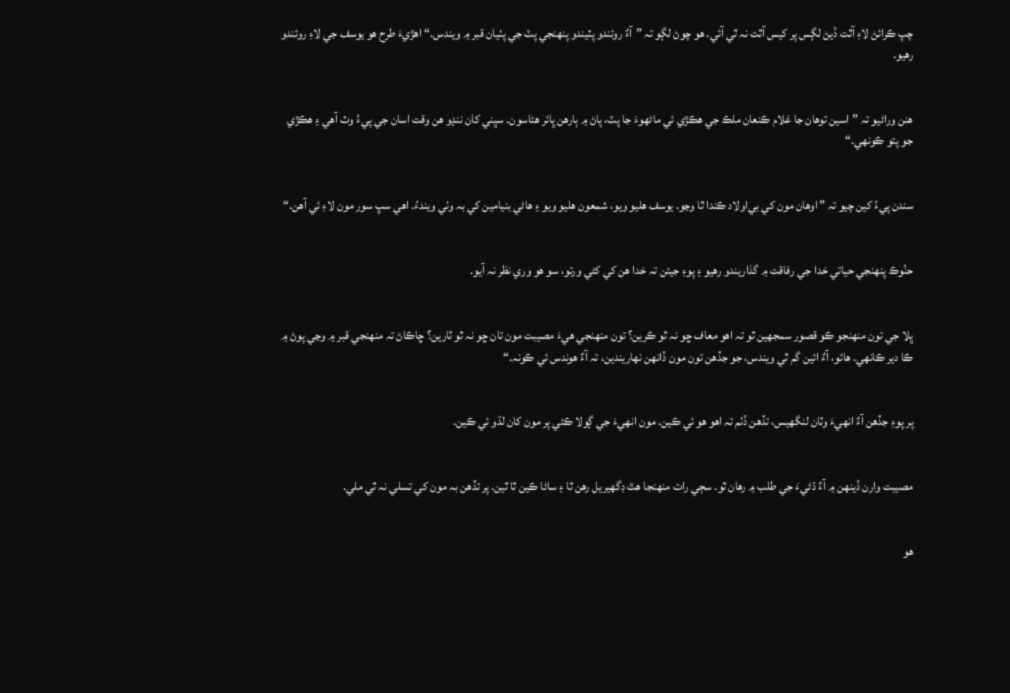چپ ڪرائڻ لاءِ آٿت ڏيڻ لڳس پر کيس آٿت نہ ٿي آئي. هو چوڻ لڳو تہ ”آءٌ روئندو پٽيندو پنهنجي پٽ جي پٺيان قبر ۾ ويندس.“ اهڙيءَ طرح هو يوسف جي لاءِ روئندو رهيو.


هنن وراڻيو تہ ”اسين توهان جا غلام ڪنعان ملڪ جي هڪڙي ئي ماڻهوءَ جا پٽ، پاڻ ۾ ٻارهن ڀائر هئاسون. سڀني کان ننڍو هن وقت اسان جي پيءُ وٽ آهي ۽ هڪڙي جو پتو ڪونهي.“


سندن پيءُ کين چيو تہ ”اوهان مون کي بي‌اولاد ڪندا ٿا وڃو. يوسف هليو ويو، شمعون هليو ويو ۽ هاڻي بنيامين کي بہ وٺي ويندءُ. اهي سڀ سور مون لاءِ ئي آهن.“


حنُوڪ پنهنجي حياتي خدا جي رفاقت ۾ گذاريندو رهيو ۽ پوءِ جيئن تہ خدا هن کي کڻي ورتو، سو هو وري نظر نہ آيو.


ڀلا جي تون منهنجو ڪو قصور سمجھين ٿو تہ اهو معاف ڇو نہ ٿو ڪرين؟ تون منهنجي هيءَ مصيبت مون تان ڇو نہ ٿو ٽارين؟ ڇاڪاڻ تہ منهنجي قبر ۾ وڃي پوڻ ۾ ڪا دير ڪانهي. هائو، آءٌ ائين گم ٿي ويندس، جو جڏهن تون مون ڏانهن نهاريندين، تہ آءٌ هوندس ئي ڪونہ.“


پر پوءِ جڏهن آءٌ انهيءَ وٽان لنگھيس، تڏهن ڏٺم تہ اهو هو ئي ڪين. مون انهيءَ جي ڳولا ڪئي پر مون کان لڌو ئي ڪين.


مصيبت وارن ڏينهن ۾ آءٌ ڌڻيءَ جي طلب ۾ رهان ٿو. سڄي رات منهنجا هٿ ڊگھيريل رهن ٿا ۽ ساڻا ڪين ٿا ٿين. پر تڏهن بہ مون کي تسلي نہ ٿي ملي.


هو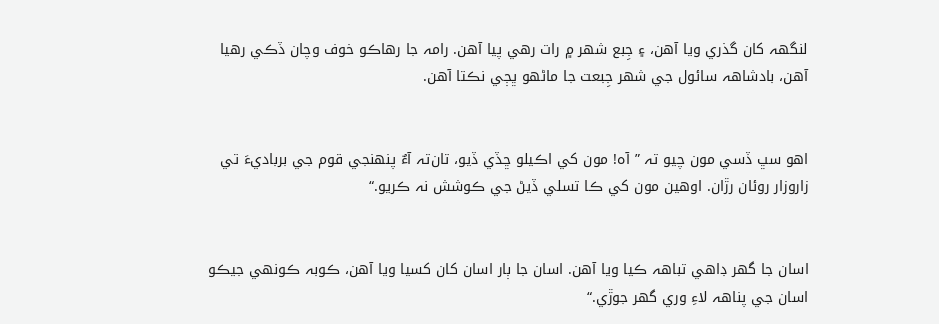لنگھہ کان گذري ويا آهن، ۽ جِبع شهر ۾ رات رهي پيا آهن. رامہ جا رهاڪو خوف وچان ڏڪي رهيا آهن، بادشاهہ سائول جي شهر جِبعت جا ماڻهو ڀڄي نڪتا آهن.


اهو سڀ ڏسي مون چيو تہ ”آہ! مون کي اڪيلو ڇڏي ڏيو، تان‌تہ آءٌ پنهنجي قوم جي برباديءَ تي زاروزار روئان رڙان. اوهين مون کي ڪا تسلي ڏيڻ جي ڪوشش نہ ڪريو.“


اسان جا گھر ڊاهي تباهہ ڪيا ويا آهن. اسان جا ٻار اسان کان کسيا ويا آهن، ڪوبہ ڪونهي جيڪو اسان جي پناهہ لاءِ وري گھر جوڙي.“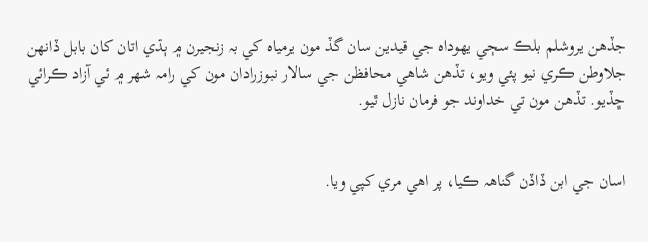جڏهن يروشلم بلڪ سڄي يهوداہ جي قيدين سان گڏ مون يرمياہ کي بہ زنجيرن ۾ ٻڌي اتان کان بابل ڏانهن جلاوطن ڪري نيو پئي ويو، تڏهن شاهي محافظن جي سالار نبوزرادان مون کي رامہ شهر ۾ ئي آزاد ڪرائي ڇڏيو. تڏهن مون تي خداوند جو فرمان نازل ٿيو.


اسان جي ابن ڏاڏن گناهہ ڪيا، پر اهي مري کپي ويا.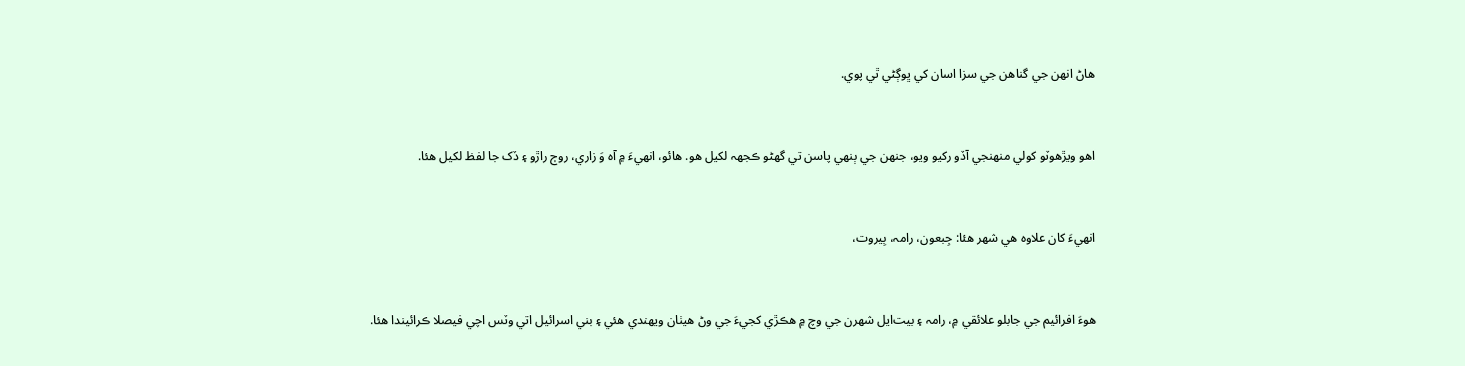هاڻ انهن جي گناهن جي سزا اسان کي ڀوڳڻي ٿي پوي.


اهو ويڙهوٽو کولي منهنجي آڏو رکيو ويو، جنهن جي ٻنهي پاسن تي گھڻو ڪجھہ لکيل هو. هائو، انهيءَ ۾ آہ وَ زاري، روڄ راڙو ۽ ڏک جا لفظ لکيل هئا.


انهيءَ کان علاوہ هي شهر هئا: جِبعون، رامہ، بِيروت،


هوءَ افرائيم جي جابلو علائقي ۾، رامہ ۽ بيت‌ايل شهرن جي وچ ۾ هڪڙي کجيءَ جي وڻ هيٺان ويهندي هئي ۽ بني اسرائيل اتي وٽس اچي فيصلا ڪرائيندا هئا.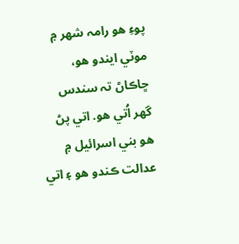پوءِ هو رامہ شهر ۾ موٽي ايندو هو، ڇاڪاڻ تہ سندس گھر اُتي هو. اتي پڻ هو بني اسرائيل ۾ عدالت ڪندو هو ۽ اتي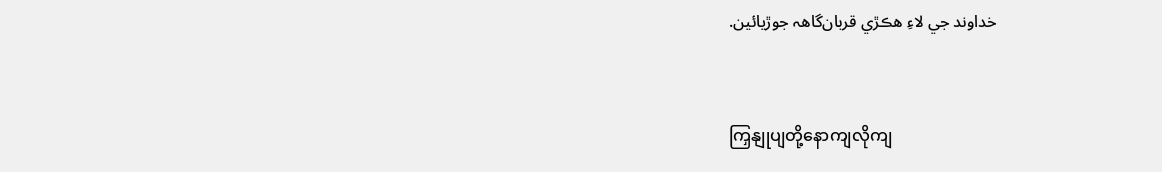خداوند جي لاءِ هڪڙي قربان‌گاهہ جوڙيائين.


ကြှနျုပျတို့နောကျလိုကျ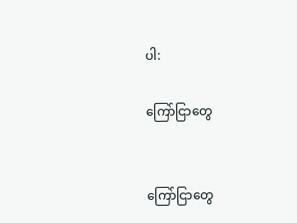ပါ:

ကြော်ငြာတွေ


ကြော်ငြာတွေ